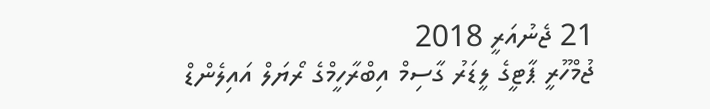21 ޖެނުއަރީ 2018
ޖުމްހޫރީ ޕާޓީގެ ލީޑަރު ގާސިމް އިބްރާހީމްގެ ރޯޔަލް އައިލެންޑް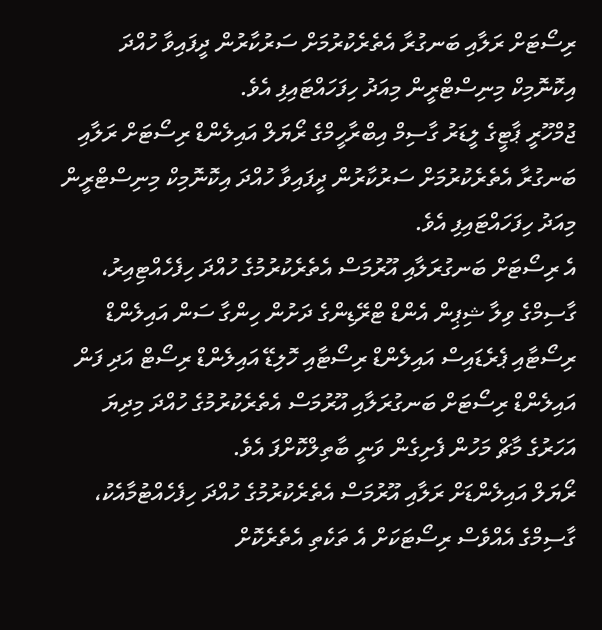ރިސޯޓަށް ރަލާއި ބަނގުރާ އެތެރެކުރުމަށް ސަރުކާރުން ދީފައިވާ ހުއްދަ އިކޮނޮމިކް މިނިސްޓްރީން މިއަދު ހިފަހައްޓައިފި އެވެ.
ޖުމްހޫރީ ޕާޓީގެ ލީޑަރު ގާސިމް އިބްރާހީމްގެ ރޯޔަލް އައިލެންޑް ރިސޯޓަށް ރަލާއި ބަނގުރާ އެތެރެކުރުމަށް ސަރުކާރުން ދީފައިވާ ހުއްދަ އިކޮނޮމިކް މިނިސްޓްރީން މިއަދު ހިފަހައްޓައިފި އެވެ.
އެ ރިސޯޓަށް ބަނގުރަލާއި އޫރުމަސް އެތެރެކުރުމުގެ ހުއްދަ ހިފެހެއްޓިއިރު، ގާސިމްގެ ވިލާ ޝިޕިން އެންޑް ޓްރޭޑިންގެ ދަށުން ހިންގާ ސަން އައިލެންޑް ރިސޯޓާއި ޕެރެޑައިސް އައިލެންޑް ރިސޯޓާއި ހޮލިޑޭ އައިލެންޑް ރިސޯޓް އަދި ފަން އައިލެންޑް ރިސޯޓަށް ބަނގުރަލާއި އޫރުމަސް އެތެރެކުރުމުގެ ހުއްދަ މިދިޔަ އަހަރުގެ މާޗް މަހުން ފެށިގެން ވަނީ ބާތިލްކޮށްފަ އެވެ.
ރޯޔަލް އައިލެންޑަށް ރަލާއި އޫރުމަސް އެތެރެކުރުމުގެ ހުއްދަ ހިފެހެއްޓުމާއެކު، ގާސިމްގެ އެއްވެސް ރިސޯޓަކަށް އެ ތަކެތި އެތެރެކޮށް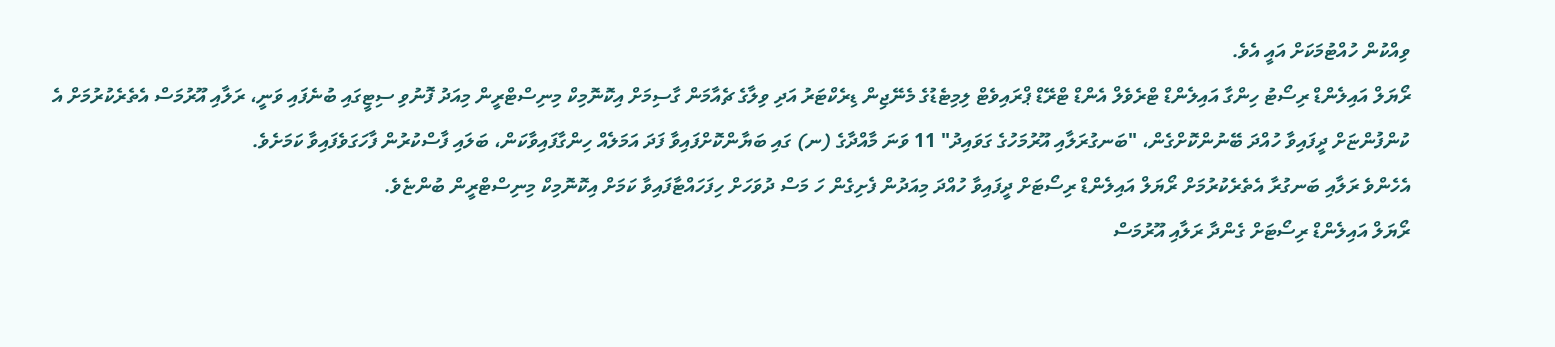ވިއްކުން ހުއްޓުމަކަށް އައީ އެވެ.
ރޯޔަލް އައިލެންޑް ރިސޯޓު ހިންގާ އައިލެންޑް ޓްރެވެލް އެންޑް ޓްރޭޑް ޕްރައިވެޓް ލިމިޓެޑުގެ މެނޭޖިން ޑިރެކްޓަރު އަދި ވިލާގެ ޗެއާމަން ގާސިމަށް އިކޮނޮމިކް މިނިސްޓްރީން މިއަދު ފޮނުވި ސިޓީގައި ބުނެފައި ވަނީ، ރަލާއި އޫރުމަސް އެތެރެކުރުމަށް އެ ކުންފުންޏަށް ދީފައިވާ ހުއްދަ ބޭނުންކޮށްގެން، "ބަނގުރަލާއި އޫރުމަހުގެ ގަވައިދު" 11 ވަނަ މާއްދާގެ (ނ) ގައި ބަޔާންކޮށްފައިވާ ފަދަ އަމަލެއް ހިންގާފައިވާކަން، ބަލައި ފާސްކުރުން ފާހަގަވެފައިވާ ކަމަށެވެ.
އެހެންވެ ރަލާއި ބަނގުރާ އެތެރެކުރުމަށް ރޯޔަލް އައިލެންޑް ރިސޯޓަށް ދީފައިވާ ހުއްދަ މިއަދުން ފެށިގެން ހަ މަސް ދުވަހަށް ހިފަހައްޓާފައިވާ ކަމަށް އިކޮނޮމިކް މިނިސްޓްރީން ބުންޏެވެ.
ރޯޔަލް އައިލެންޑް ރިސޯޓަށް ގެންދާ ރަލާއި އޫރުމަސް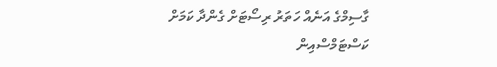ގާސިމްގެ އަނެއް ހަތަރު ރިސޯޓަށް ގެންދާ ކަމަށް ކަސްޓަމްސްއިން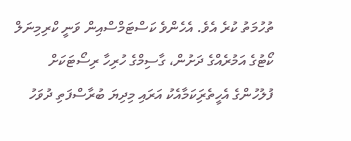ތުހުމަތު ކުރެ އެވެ. އެހެންވެ ކަސްޓަމްސްއިން ވަނީ ކްރިމިނަލް ކޯޓުގެ އަމުރެއްގެ ދަށުން، ގާސިމްގެ ހުރިހާ ރިސޯޓަކަށް ފުލުހުންގެ އެހީތެރިަކަމާއެކު އަރައި މިދިޔަ ބުރާސްފަތި ދުވަހު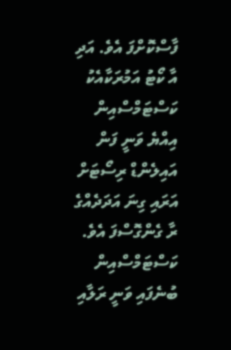ފާސްކޮށްފަ އެވެ. އަދި އާ ކޯޓު އަމުރަކާއެކު ކަސްޓަމްސްއިން އިއްޔެ ވަނީ ފަން އައިލެންޑް ރިސޯޓަށް އަރައި ގިނަ އަދަދެއްގެ ރާ ގެންގޮސްފަ އެވެ.
ކަސްޓަމްސްއިން ބުނެފައި ވަނީ ރަލާއި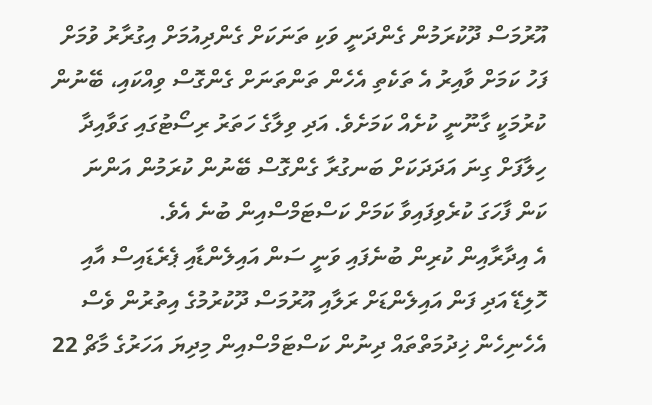އޫރުމަސް ދޫކުރަމުން ގެންދަނީ ވަކި ތަނަކަށް ގެންދިއުމަށް އިގުރާރު ވުމަށް ފަހު ކަމަށް ވާއިރު އެ ތަކެތި އެހެން ތަންތަނަށް ގެންގޮސް ވިއްކައި، ބޭނުން ކުރުމަކީ ގާނޫނީ ކުށެއް ކަމަށެވެ. އަދި ވިލާގެ ހަތަރު ރިސޯޓުގައި ގަވާއިދާ ހިލާފަށް ގިނަ އަދަދަކަށް ބަނގުރާ ގެންގޮސް ބޭނުން ކުރަމުން އަންނަ ކަން ފާހަގަ ކުރެވިފައިވާ ކަމަށް ކަސްޓަމްސްއިން ބުނެ އެވެ.
އެ އިދާރާއިން ކުރިން ބުނެފައި ވަނީ ސަން އައިލެންޑާއި ޕެރެޑައިސް އާއި ހޮލިޑޭ އަދި ފަން އައިލެންޑަށް ރަލާއި އޫރުމަސް ދޫކުރުމުގެ އިތުރުން ވެސް އެހެނިހެން ޚިދުމަތްތައް ދިނުން ކަސްޓަމްސްއިން މިދިޔަ އަހަރުގެ މާޗް 22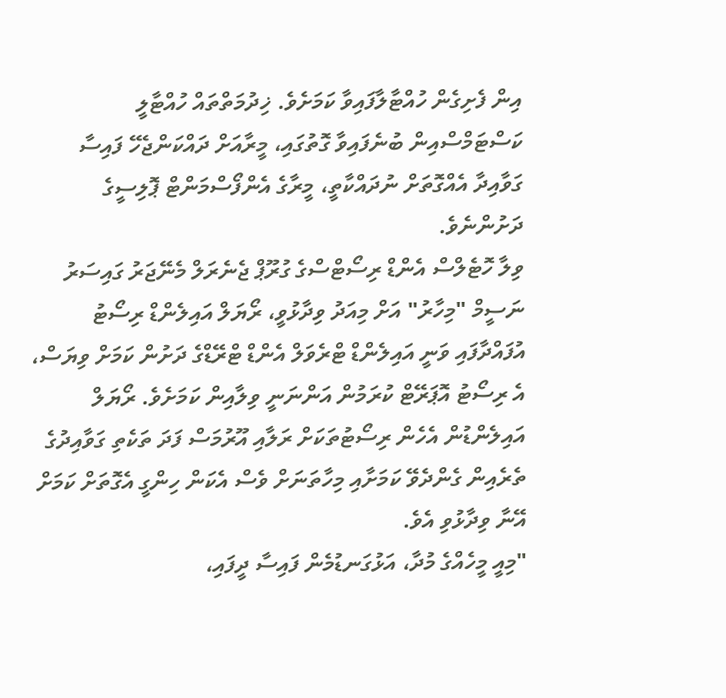އިން ފެށިގެން ހުއްޓާލާފައިވާ ކަމަށެވެ. ޚިދުމަތްތައް ހުއްޓާލީ ކަސްޓަމްސްއިން ބުނެފައިވާ ގޮތުގައި، މީރާއަށް ދައްކަންޖެހޭ ފައިސާ ގަވާއިދާ އެއްގޮތަށް ނުދައްކާތީ، މީރާގެ އެންފޯސްމަންޓް ޕޮލިސީގެ ދަށުންނެވެ.
ވިލާ ހޮޓެލްސް އެންޑް ރިސޯޓްސްގެ ގުރޫޕް ޖެނެރަލް މެނޭޖަރު ގައިސަރު ނަސީމް "މިހާރު" އަށް މިއަދު ވިދާޅުވީ، ރޯޔަލް އައިލެންޑް ރިސޯޓު އުފައްދާފައި ވަނީ އައިލެންޑް ޓްރެވަލް އެންޑް ޓްރޭޑްގެ ދަށުން ކަމަށް ވިޔަސް، އެ ރިސޯޓު އޮޕަރޭޓް ކުރަމުން އަންނަނީ ވިލާއިން ކަމަށެވެ. ރޯޔަލް އައިލެންޑުން އެހެން ރިސޯޓުތަކަށް ރަލާއި އޫރުމަސް ފަދަ ތަކެތި ގަވާއިދުގެ ތެރެއިން ގެންދެވޭ ކަމަށާއި މިހާތަނަށް ވެސް އެކަން ހިންގީ އެގޮތަށް ކަމަށް އޭނާ ވިދާޅުވި އެވެ.
"މިއީ މީހެއްގެ މުދާ، އަޅުގަނޑުމެން ފައިސާ ދީފައި،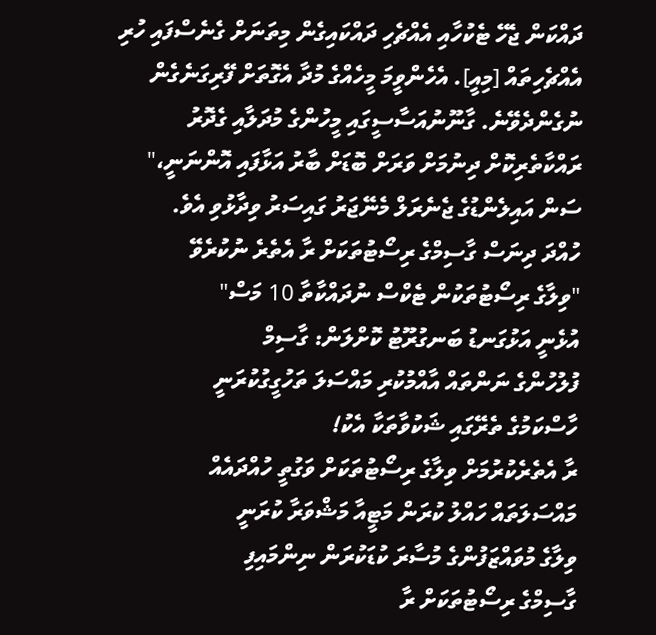ދައްކަން ޖެހޭ ޓެކުހާއި އެއްޗެހި ދައްކައިގެން މިތަނަށް ގެނެސްފައި ހުރި އެއްޗެހިތައް [މިއީ]. އެހެންވީމަ މީހެއްގެ މުދާ އެގޮތަށް ފޭރިގަނެގެން ނުގެންދެވޭނެ. ގާނޫނުއަސާސީގައި މީހުންގެ މުދަލާއި ގެދޮރު ރައްކާތެރިކޮށް ދިނުމަށް ވަރަށް ބޮޑަށް ބާރު އަޅާފައި އޮންނަނީ،" ސަން އައިލެންޑުގެ ޖެނެރަލް މެނޭޖަރު ގައިސަރު ވިދާޅުވި އެވެ.
ހުއްދަ ދިނަސް ގާސިމްގެ ރިސޯޓުތަކަށް ރާ އެތެރެ ނުކުރެވޭ
"ވިލާގެ ރިސޯޓުތަކުން ޓެކްސް ނުދައްކާތާ 10 މަސް"
އުޅެނީ އަޅުގަނޑު ބަނގުރޫޓު ކޮށްލަން: ގާސިމް
ފުލުހުންގެ ނަންތައް އާއްމުކުރި މައްސަލަ ތަހުގީގުކުރަނީ
ހާސްކަމުގެ ތެރޭގައި ޝަކުވާތަކާ އެކު!
ރާ އެތެރެކުރުމަށް ވިލާގެ ރިސޯޓުތަކަށް ވަގުތީ ހުއްދައެއް
މައްސަލަތައް ހައްލު ކުރަން މަޓީއާ މަޝްވަރާ ކުރަނީ
ވިލާގެ މުވައްޒަފުންގެ މުސާރަ ކުޑަކުރަން ނިންމައިފި
ގާސިމްގެ ރިސޯޓުތަކަށް ރާ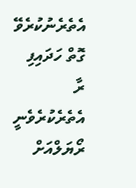އެތެރެނުކުރެވޭ ގޮތް ހަދައިފި
ރާ އެތެރެކުރެވެނީ ރޯޔަލްއަށް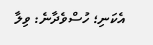އެކަނި؛ ހުސްވެދާނެ: ވިލާ